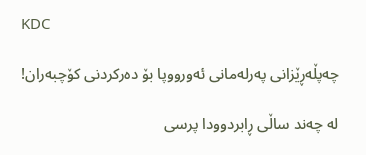KDC

چەپڵەڕێزانی پەرلەمانی ئەورووپا بۆ دەركردنی كۆچبەران!

لە چەند ساڵی ڕابردوودا پرسی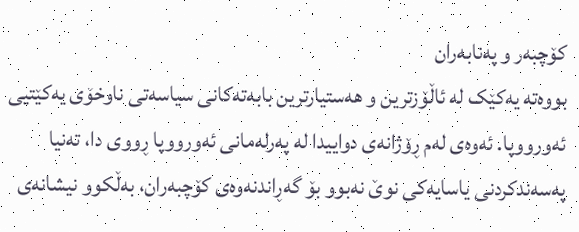کۆچبەر و پەنابەران
بووەتە یەکێک لە ئاڵۆزترین و هەستیارترین بابەتەکانی سیاسەتی ناوخۆی یەکێتیی ئەورووپا. ئەوەی لەم ڕۆژانەی دواییدا لە پەرلەمانی ئەورووپا ڕووی دا، تەنیا پەسەندکردنی یاسایەکی نوێ نەبوو بۆ گەڕاندنەوەی کۆچبەران، بەڵکوو نیشانەی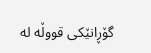گۆڕانێکی قووڵە لە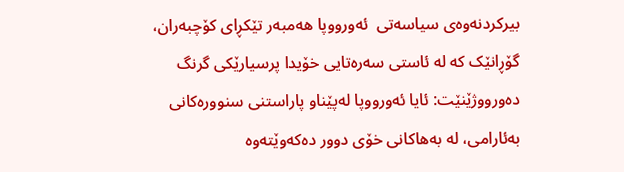بیرکردنەوەی سیاسەتی  ئەورووپا هەمبەر تێکڕای کۆچبەران، گۆڕانێک کە لە ئاستی سەرەتایی خۆیدا پرسیارێکی گرنگ دەورووژێنێت: ئایا ئەورووپا لەپێناو پاراستنی سنوورەکانی بەئارامی، لە بەهاکانی خۆی دوور دەکەوێتەوە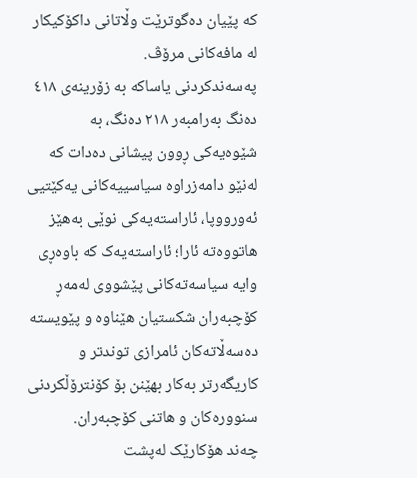کە پێیان دەگوترێت وڵاتانی داکۆکیکار لە مافەکانی مرۆڤ.
پەسەندکردنی یاساکە بە زۆرینەی ٤١٨ دەنگ بەرامبەر ٢١٨ دەنگ، بە شێوەیەکی ڕوون پیشانی دەدات کە لەنێو دامەزراوە سیاسییەکانی یەکێتیی ئەورووپا، ئاراستەیەکی نوێی بەهێز هاتووەتە ئارا؛ ئاراستەیەک کە باوەڕی وایە سیاسەتەکانی پێشووی لەمەڕ کۆچبەران شکستیان هێناوە و پێویستە دەسەڵاتەکان ئامرازی توندتر و کاریگەرتر بەکار بهێنن بۆ کۆنترۆڵکردنی سنوورەکان و هاتنی کۆچبەران.
چەند هۆکارێک لەپشت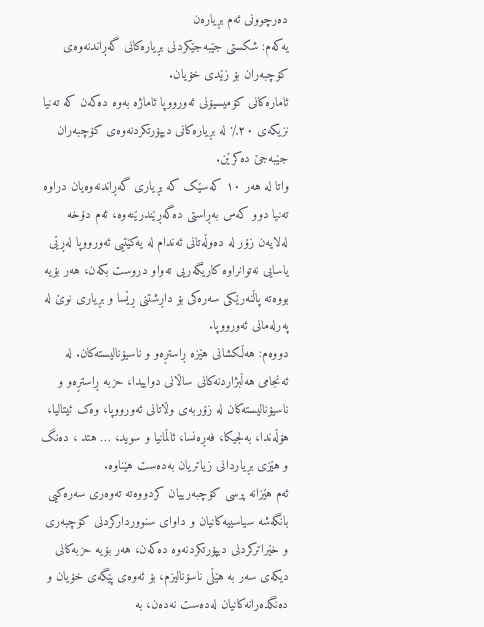دەرچوونی ئەم بڕیارەن
یەکەم: شکستی جێبەجێکردنی بڕیارەکانی گەڕاندنەوەی کۆچبەران بۆ زێدی خۆیان.
ئامارەکانی کۆمیسیۆنی ئەورووپا ئاماژە بەوە دەکەن کە تەنیا نزیکەی ٢٠٪ لە بڕیارەکانی دیپۆرتکردنەوەی کۆچبەران جێبەجێ دەکرێن.
واتا لە هەر ١٠ کەسێک کە بڕیاری گەڕاندنەوەیان دراوە تەنیا دوو کەس بەڕاستی دەگەڕێندرێنەوە، ئەم دۆخە لەلایەن زۆر لە دەوڵەتانی ئەندام لە یەکێتیی ئەورووپا لەڕێی یاسایی نەتوانراوە کاریگەریی تەواو دروست بکەن، هەر بۆیە بووەتە پاڵنەرێکی سەرەکی بۆ داڕشتنی ڕێسا و بڕیاری نوێ لە پەرلەمانی ئەورووپا.
دووەم: هەڵکشانی هێزە ڕاستڕەو و ناسیۆنالیستەکان. لە ئەنجامی هەڵبژاردنەکانی ساڵانی دواییدا، حزبە ڕاستڕەو و ناسیۆنالیستەکان لە زۆربەی وڵاتانی ئەورووپا، وەک ئیتالیا، هۆڵەندا، بەلجیکا، فەڕەنسا، ئاڵمانیا و سوید، … هتد ، دەنگ و هێزی بڕیاردانی زیاتریان بەدەست هێناوە.
ئەم هێزانە پرسی کۆچبەرییان کردووەتە تەوەری سەرەکیی بانگەشە سیاسییەکانیان و داوای سنووردارکردنی کۆچبەری و خێراترکردنی دیپۆرتکردنەوە دەکەن، هەر بۆیە حزبەکانی دیکەی سەر بە هێڵی ناسۆنالیزم، بۆ ئەوەی پێگەی خۆیان و دەنگدەرانەکانیان لەدەست نەدەن، بە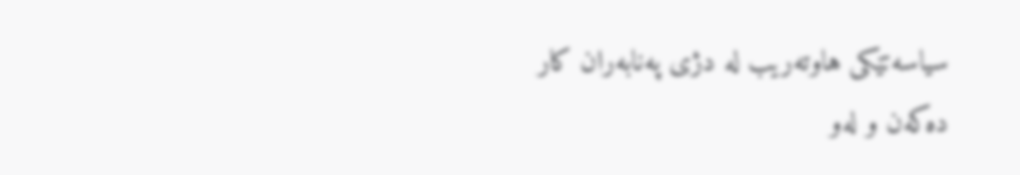سیاسەتێکی هاوتەریب لە دژی پەنابەران کار دەکەن و لەو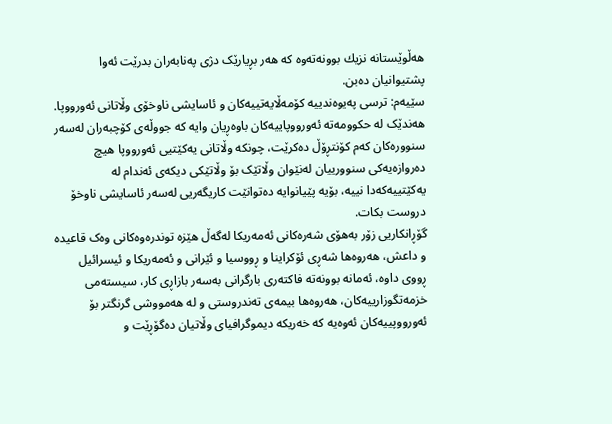هەڵوێستانە نزیك بوونەتەوە کە هەر بڕیارێک دژی پەنابەران بدرێت ئەوا پشتیوانیان دەبن.
سێیەم: ترسی پەیوەندییە کۆمەڵایەتییەکان و ئاسایشی ناوخۆی وڵاتانی ئەورووپا.
هەندێک لە حکوومەتە ئەورووپاییەکان باوەڕیان وایە کە جووڵەی کۆچبەران لەسەر سنوورەکان کەم کۆنتڕۆڵ دەکرێت، چونکە وڵاتانی یەکێتیی ئەورووپا هیچ دەروازەیەکی سنوورییان لەنێوان وڵاتێک بۆ وڵاتێکی دیکەی ئەندام لە یەکێتییەکەدا نییە، بۆیە پێیانوایە دەتوانێت کاریگەریی لەسەر ئاسایشی ناوخۆ دروست بکات.
گۆڕانکاریی زۆر بەهۆی شەرەکانی ئەمەریکا لەگەڵ هێزە توندرەوەکانی وەک قاعیدە و داعش، هەروەها شەڕی ئۆکراینا و ڕووسیا و ئێرانی و ئەمەریكا و ئیسرائیل ڕووی داوە، ئەمانە بوونەتە فاکتەری بارگرانی بەسەر بازاڕی کار، سیستەمی خزمەتگوزارییەکان، هەروەها بیمەی تەندروستی و لە هەمووشی گرنگتر بۆ ئەورووپییەکان ئەوەیە کە خەریکە دیموگرافیای وڵاتیان دەگۆڕێت و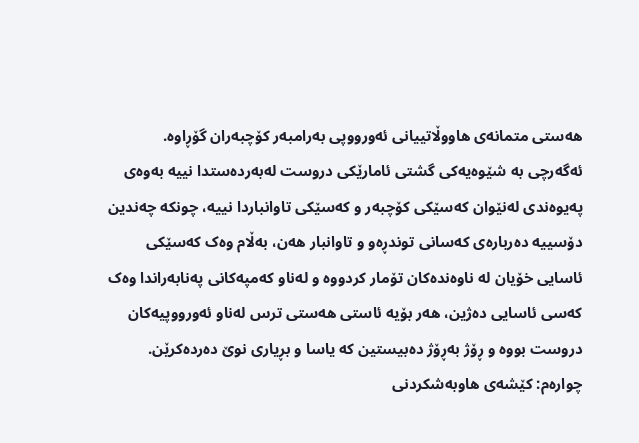هەستی متمانەی هاووڵاتییانی ئەورووپی بەرامبەر کۆچبەران گۆڕاوە.
ئەگەرچی بە شێوەیەکی گشتی ئامارێکی دروست لەبەردەستدا نییە بەوەی پەیوەندی لەنێوان کەسێکی کۆچبەر و کەسێکی تاوانباردا نییە، چونکە چەندین دۆسییە دەربارەی کەسانی توندڕەو و تاوانبار هەن، بەڵام وەک کەسێکی ئاسایی خۆیان لە ناوەندەکان تۆمار کردووە و لەناو کەمپەکانی پەنابەراندا وەک کەسی ئاسایی دەژین، هەر بۆیە ئاستی هەستی ترس لەناو ئەورووپیەکان دروست بووە و ڕۆژ بەڕۆژ دەبیستین کە یاسا و بڕیاری نوێ دەردەکرێن.
چوارەم: کێشەی هاوبەشکردنی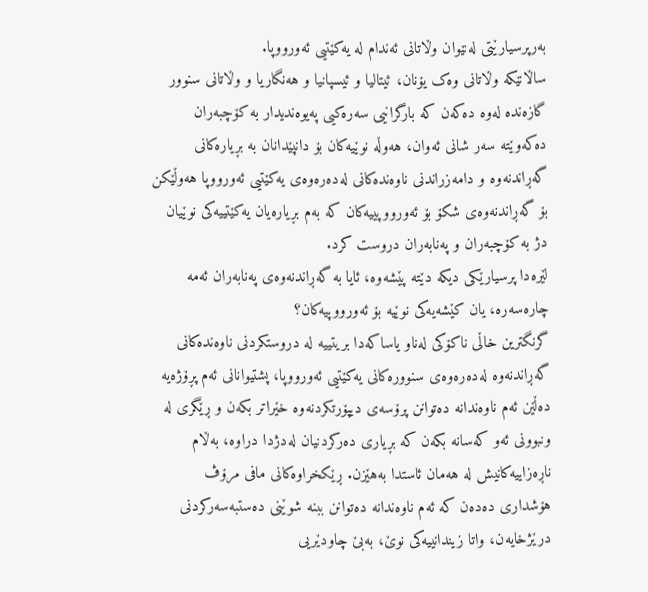بەرپرسیارێتی لەنێوان وڵاتانی ئەندام لە یەکێتیی ئەورووپا.
ساڵانێکە وڵاتانی وەک یۆنان، ئیتالیا و ئیسپانیا و هەنگاریا و وڵاتانی سنوور گازەندە لەوە دەکەن کە بارگرانیی سەرەکیی پەیوەندیدار بە کۆچبەران دەکەوێتە سەر شانی ئەوان، هەوڵە نوێیەکان بۆ دانپێدانان بە بڕیارەکانی گەڕاندنەوە و دامەزراندنی ناوەندەکانی لەدەرەوەی یەکێتیی ئەورووپا هەوڵێکن بۆ گەڕاندنەوەی شکۆ بۆ ئەورووپییەکان کە بەم بڕیارەیان یەکێتییەکی نوێیان دژ بە کۆچبەران و پەنابەران دروست کرد.
لێرەدا پرسیارێکی دیکە دێتە پێشەوە، ئایا بە گەڕاندنەوەی پەنابەران ئەمە چارەسەرە، یان کێشەیەکی نوێیە بۆ ئەورووپیەکان؟
گرنگترین خاڵی ناکۆکی لەناو یاساکەدا بریتییە لە دروستکردنی ناوەندەکانی گەڕاندنەوە لەدەرەوەی سنوورەکانی یەکێتیی ئەورووپا، پشتیوانانی ئەم پڕۆژەیە دەڵێن ئەم ناوەندانە دەتوانن پرۆسەی دیپۆرتکردنەوە خێراتر بکەن و ڕێگری لە ونبوونی ئەو کەسانە بکەن کە بڕیاری دەرکردنیان لەدژدا دراوە، بەڵام ناڕەزاییەکانیش لە هەمان ئاستدا بەهێزن. ڕێکخراوەکانی مافی مرۆڤ هۆشداری دەدەن کە ئەم ناوەندانە دەتوانن ببنە شوێنی دەستبەسەرکردنی درێژخایەن، واتا زیندانییەکی نوێ، بەبێ چاودێریی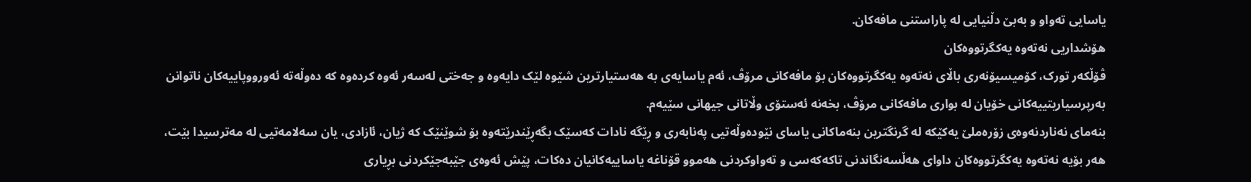یاسایی تەواو و بەبێ دڵنیایی لە پاراستنی مافەکان.
هۆشداریی نەتەوە یەکگرتووەکان
ڤۆڵکەر تورک، کۆمیسیۆنەری باڵای نەتەوە یەکگرتووەکان بۆ مافەکانی مرۆڤ، ئەم یاسایەی بە هەستیارترین شێوە لێک دایەوە و جەختی لەسەر ئەوە کردەوە کە دەوڵەتە ئەورووپاییەکان ناتوانن بەرپرسیاریتییەکانی خۆیان لە بواری مافەکانی مرۆڤ، بخەنە ئەستۆی وڵاتانی جیهانی سێیەم.
بنەمای نەناردنەوەی زۆرەملێ یەکێکە لە گرنگترین بنەماکانی یاسای نێودەوڵەتیی پەنابەری و ڕێگە نادات کەسێک بگەڕێندرێتەوە بۆ شوێنێک کە ژیان، ئازادی، یان سەلامەتیی لە مەترسیدا بێت، هەر بۆیە نەتەوە یەکگرتووەکان داوای هەڵسەنگاندنی تاکەکەسی و تەواوکردنی هەموو قۆناغە یاساییەکانیان دەکات، پێش ئەوەی جێبەجێکردنی بڕیاری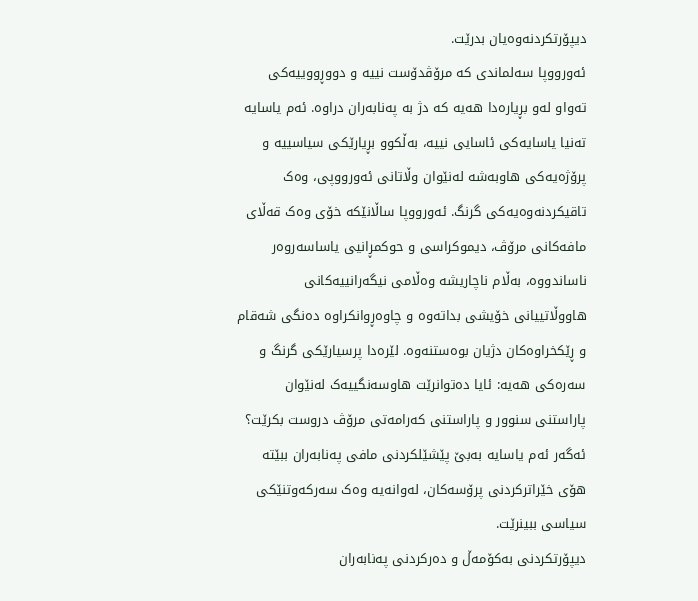دیپۆرتکردنەوەیان بدرێت.
ئەورووپا سەلماندی کە مرۆڤدۆست نییە و دووڕووییەکی تەواو لەو بڕیارەدا هەیە کە دژ بە پەنابەران دراوە. ئەم یاسایە تەنیا یاسایەکی ئاسایی نییە، بەڵکوو بڕیارێکی سیاسییە و پرۆژەیەکی هاوبەشە لەنێوان وڵاتانی ئەورووپی، وەک تاقیکردنەوەیەکی گرنگ. ئەورووپا ساڵانێکە خۆی وەک قەڵای مافەکانی مرۆڤ، دیموکراسی و حوکمڕانیی یاساسەروەر ناساندووە، بەڵام ناچاریشە وەڵامی نیگەرانییەکانی هاووڵاتییانی خۆیشی بداتەوە و چاوەڕوانکراوە دەنگی شەقام و ڕێکخراوەکان دژیان بوەستنەوە. لێرەدا پرسیارێکی گرنگ و سەرەکی هەیە: ئایا دەتوانرێت هاوسەنگییەک لەنێوان پاراستنی سنوور و پاراستنی کەرامەتی مرۆڤ دروست بکرێت؟
ئەگەر ئەم یاسایە بەبێ پێشێلکردنی مافی پەنابەران ببێتە هۆی خێراترکردنی پرۆسەکان، لەوانەیە وەک سەرکەوتنێکی سیاسی ببینرێت.
دیپۆرتکردنی بەکۆمەڵ و دەرکردنی پەنابەران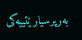بەرپرسیارێتییەکی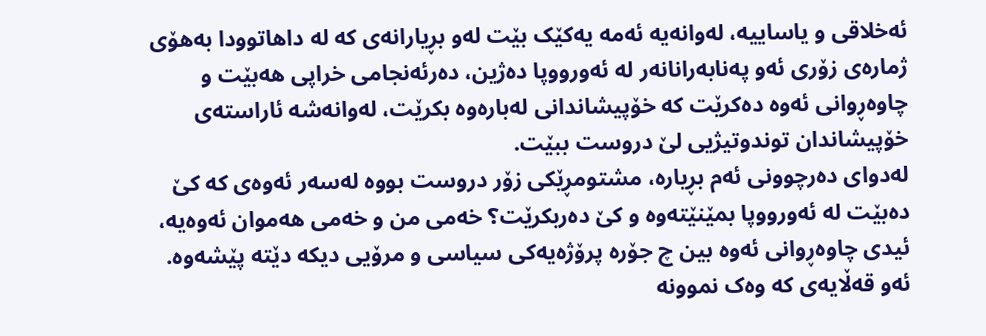ئەخلاقی و یاساییە، لەوانەیە ئەمە یەکێک بێت لەو بڕیارانەی کە لە داهاتوودا بەهۆی ژمارەی زۆری ئەو پەنابەرانانەر لە ئەورووپا دەژین، دەرئەنجامی خراپی هەبێت و چاوەڕوانی ئەوە دەکرێت کە خۆپیشاندانی لەبارەوە بکرێت، لەوانەشە ئاراستەی خۆپیشاندان توندوتیژیی لێ دروست ببێت.
لەدوای دەرچوونی ئەم بڕیارە، مشتومڕێکی زۆر دروست بووە لەسەر ئەوەی کە کێ دەبێت لە ئەورووپا بمێنێتەوە و کێ دەربکرێت؟ خەمی من و خەمی هەموان ئەوەیە، ئیدی چاوەڕوانی ئەوە بین چ جۆرە پرۆژەیەکی سیاسی و مرۆیی دیکە دێتە پێشەوە. ئەو قەڵایەی کە وەک نموونە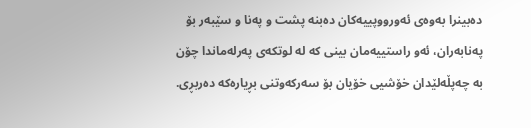دەبینرا بەوەی ئەورووپییەکان دەبنە پشت و پەنا و سێبەر بۆ پەنابەران، ئەو راستییەمان بینی کە لە لوتکەی پەرلەماندا چۆن بە چەپڵەلێدان خۆشیی خۆیان بۆ سەرکەوتنی بڕیارەکە دەربڕی.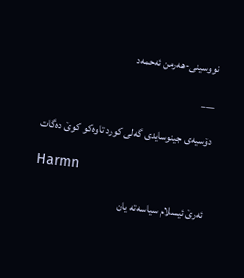نووسینی-هەرمن ئەحمەد

___

دۆسیەی جینوسایدی گەلی کورد تاوەکو کوێ دەگات

Harmn

ئەرێ ئیسلام سیاسەته یان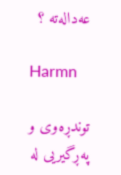عەدالەته ؟

Harmn

توندڕەوی و پەڕگیریی لە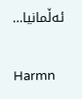ئەڵمانیا…

Harmn